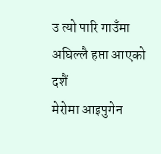उ त्यो पारि गाउँमा
अघिल्लै हप्ता आएको दशैं
मेरोमा आइपुगेन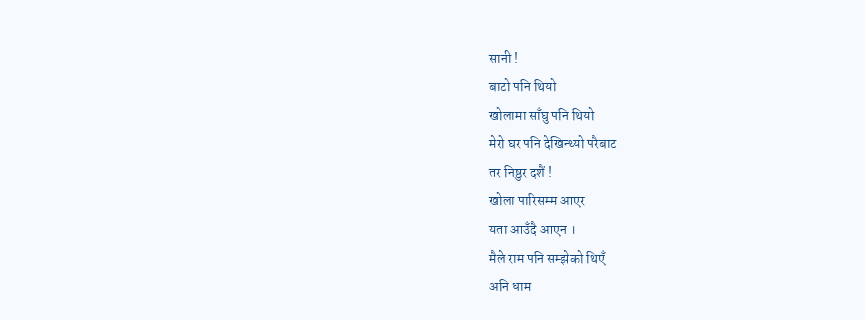सानी !
बाटो पनि थियो
खोलामा साँघु पनि थियो
मेरो घर पनि देखिन्थ्यो परैबाट
तर निष्ठुर दशैं !
खोला पारिसम्म आएर
यता आउँदै आएन ।
मैले राम पनि सम्झेको थिएँ
अनि धाम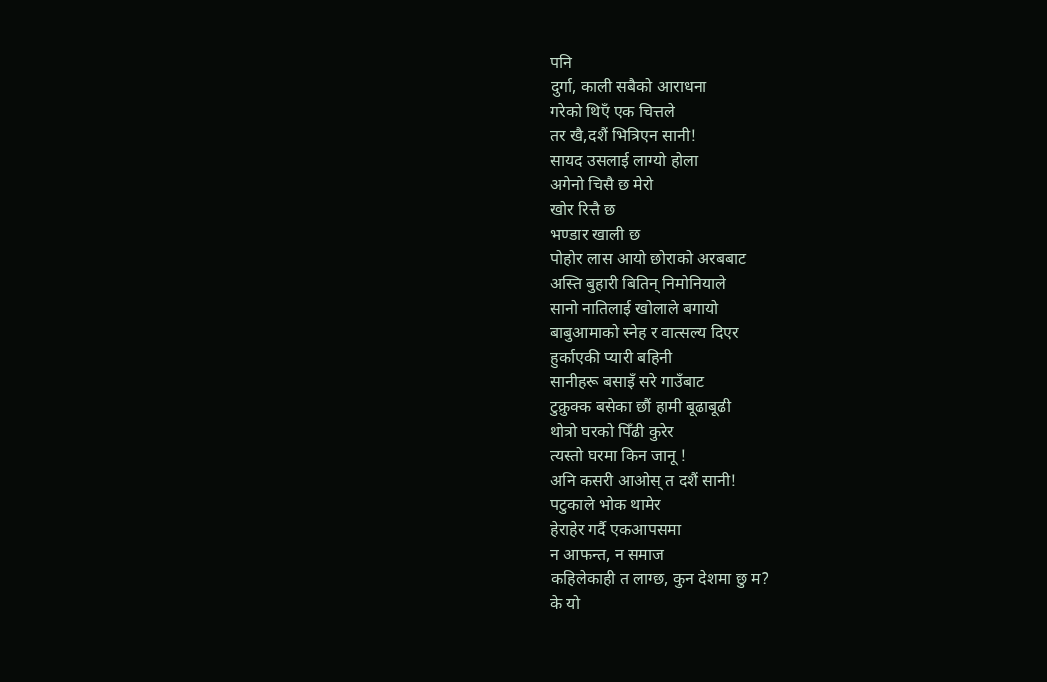पनि
दुर्गा, काली सबैको आराधना
गरेको थिएँ एक चित्तले
तर खै,दशैं भित्रिएन सानी!
सायद उसलाई लाग्यो होला
अगेनो चिसै छ मेरो
खोर रित्तै छ
भण्डार खाली छ
पोहोर लास आयो छोराको अरबबाट
अस्ति बुहारी बितिन् निमोनियाले
सानो नातिलाई खोलाले बगायो
बाबुआमाको स्नेह र वात्सल्य दिएर
हुर्काएकी प्यारी बहिनी
सानीहरू बसाइँ सरे गाउँबाट
टुक्रुक्क बसेका छौं हामी बूढाबूढी
थोत्रो घरको पिँढी कुरेर
त्यस्तो घरमा किन जानू !
अनि कसरी आओस् त दशैं सानी!
पटुकाले भोक थामेर
हेराहेर गर्दै एकआपसमा
न आफन्त, न समाज
कहिलेकाही त लाग्छ, कुन देशमा छु म?
के यो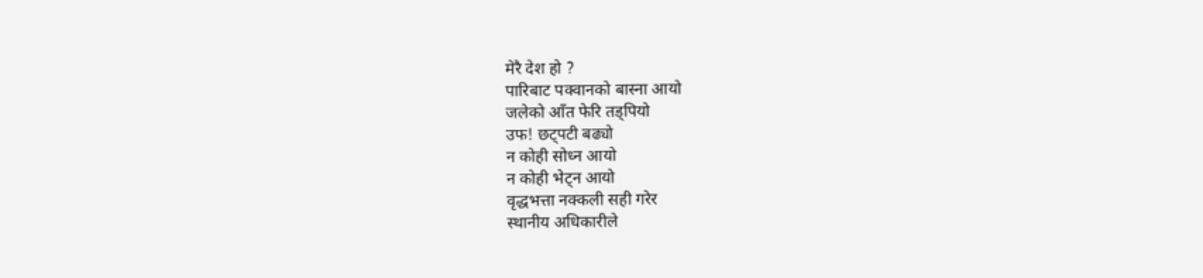मेरै देश हो ?
पारिबाट पक्वानको बास्ना आयो
जलेको आँत फेरि तड्पियो
उफ! छट्पटी बढ्यो
न कोही सोध्न आयो
न कोही भेट्न आयो
वृद्धभत्ता नक्कली सही गरेर
स्थानीय अधिकारीले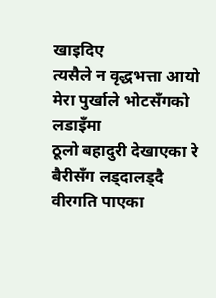खाइदिए
त्यसैले न वृद्धभत्ता आयो
मेरा पुर्खाले भोटसँगको लडाइँमा
ठूलो बहादुरी देखाएका रे
बैरीसँग लड्दालड्दै
वीरगति पाएका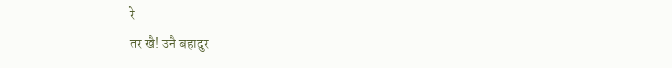रे
तर खै! उनै बहादुर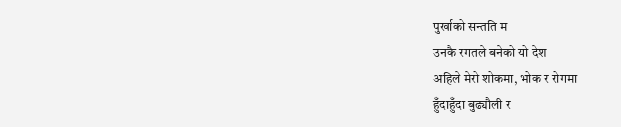पुर्खाको सन्तति म
उनकै रगतले बनेको यो देश
अहिले मेरो शोकमा, भोक र रोगमा
हुँदाहुँदा बुढ्यौली र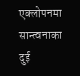एक्लोपनमा
सान्त्वनाका दुई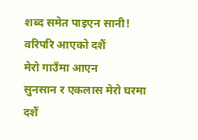शब्द समेत पाइएन सानी!
वरिपरि आएको दशैं
मेरो गाउँमा आएन
सुनसान र एकलास मेरो घरमा
दशैं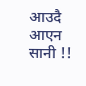आउदै आएन सानी !!